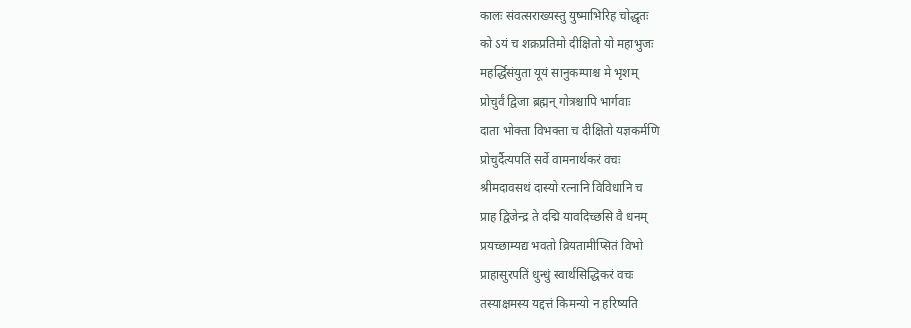कालः संवत्सराख्यस्तु युष्माभिरिह चोद्धृतः
को ऽयं च शक्रप्रतिमो दीक्षितो यो महाभुजः
महर्द्धिसंयुता यूयं सानुकम्पाश्च मे भृशम्
प्रोचुर्वं द्विजा ब्रह्मन् गोत्रश्चापि भार्गवाः
दाता भोक्ता विभक्ता च दीक्षितो यज्ञकर्मणि
प्रोचुर्दैत्यपतिं सर्वे वामनार्थकरं वचः
श्रीमदावसथं दास्यो रत्नानि विविधानि च
प्राह द्विजेन्द्र ते दद्मि यावदिच्छसि वै धनम्
प्रयच्छाम्यद्य भवतो व्रियतामीप्सितं विभो
प्राहासुरपतिं धुन्धुं स्वार्थसिद्धिकरं वचः
तस्याक्षमस्य यद्दत्तं किमन्यो न हरिष्यति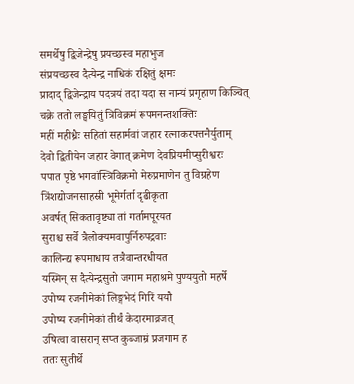समर्थेषु द्विजेन्द्रेषु प्रयच्छस्व महाभुज
संप्रयच्छस्व दैत्येन्द्र नाधिकं रक्षितुं क्षमः
प्रादाद् द्विजेन्द्राय पदत्रयं तदा यदा स नान्यं प्रगृहाण किञ्चित्
चक्रे ततो लङ्घयितुं त्रिविक्रमं रूपमनन्तशक्तिः
महीं महीध्रैः सहितां सहार्मवां जहार रत्नाकरपत्तनैर्युताम्
देवो द्वितीयेन जहार वेगात् क्रमेण देवप्रियमीप्सुरीश्वरः
पपात पृष्ठे भगवांस्त्रिविक्रमो मेरुप्रमाणेन तु विग्रहेण
त्रिंशद्योजनसाहस्री भूमेर्गर्ता दृढीकृता
अवर्षत् सिकतावृष्ट्या तां गर्तामपूरयत
सुराश्च सर्वे त्रैलोक्यमवापुर्निरुपद्रवाः
कालिन्द्य रूपमाधाय तत्रैवान्तरधीयत
यस्मिन् स दैत्येन्द्रसुतो जगाम महाश्रमे पुण्ययुतो महर्षे
उपोष्य रजनीमेकां लिङ्गभेदं गिरिं ययौ
उपोष्य रजनीमेकां तीर्थं केदारमाव्रजत्
उषित्वा वासरान् सप्त कुब्जाम्रं प्रजगाम ह
ततः सुतीर्थे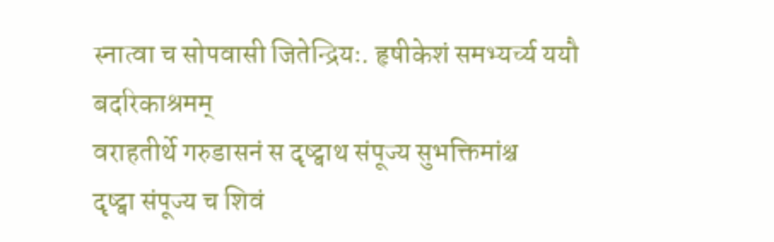स्नात्वा च सोपवासी जितेन्द्रियः. हृषीकेशं समभ्यर्च्य ययौ बदरिकाश्रमम्
वराहतीर्थे गरुडासनं स दृष्ट्वाथ संपूज्य सुभक्तिमांश्च
दृष्ट्वा संपूज्य च शिवं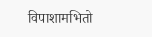विपाशामभितो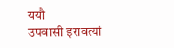ययौ
उपवासी इरावत्यां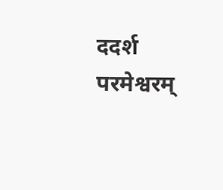ददर्श परमेश्वरम्